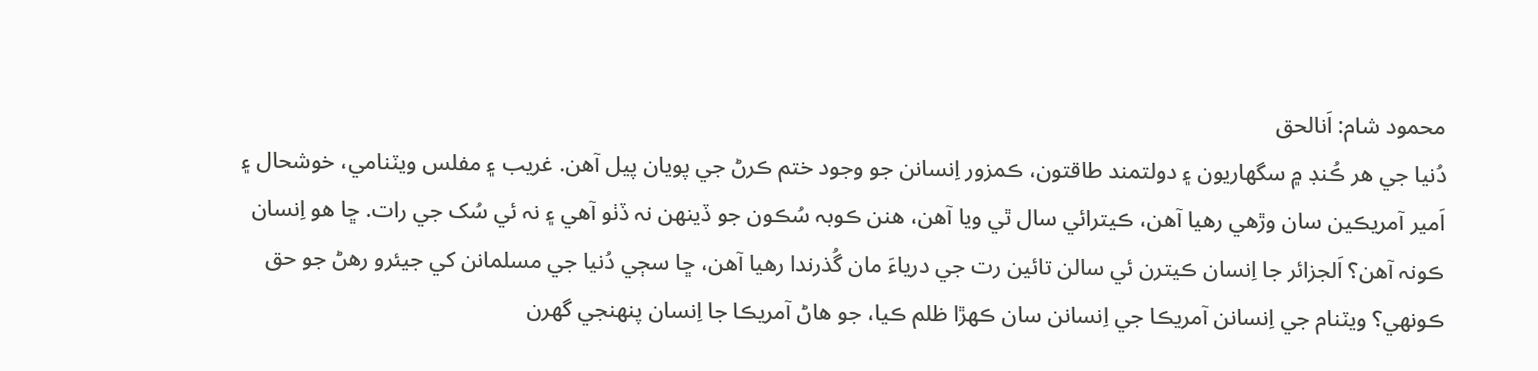محمود شام: اَنالحق
دُنيا جي هر ڪُنڊ ۾ سگهاريون ۽ دولتمند طاقتون، ڪمزور اِنسانن جو وجود ختم ڪرڻ جي پويان پيل آهن. غريب ۽ مفلس ويٽنامي، خوشحال ۽ اَمير آمريڪين سان وڙهي رهيا آهن، ڪيترائي سال ٿي ويا آهن، هنن ڪوبہ سُڪون جو ڏينھن نہ ڏٺو آهي ۽ نہ ئي سُک جي رات. ڇا هو اِنسان ڪونہ آهن؟ اَلجزائر جا اِنسان ڪيترن ئي سالن تائين رت جي درياءَ مان گُذرندا رهيا آهن، ڇا سڄي دُنيا جي مسلمانن کي جيئرو رهڻ جو حق ڪونھي؟ ويٽنام جي اِنسانن آمريڪا جي اِنسانن سان ڪھڙا ظلم ڪيا، جو هاڻ آمريڪا جا اِنسان پنھنجي گهرن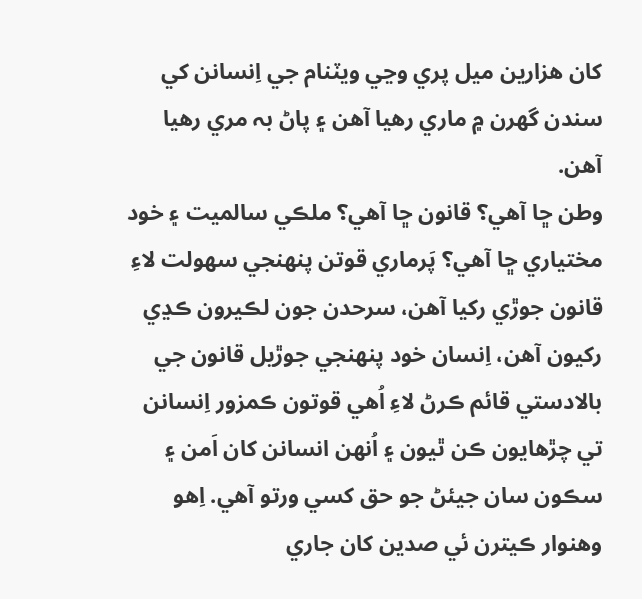کان هزارين ميل پري وڃي ويٽنام جي اِنسانن کي سندن گهرن ۾ ماري رهيا آهن ۽ پاڻ بہ مري رهيا آهن.
وطن ڇا آهي؟ قانون ڇا آهي؟ ملڪي سالميت ۽ خود مختياري ڇا آهي؟ پَرماري قوتن پنھنجي سھولت لاءِ قانون جوڙي رکيا آهن، سرحدن جون لڪيرون ڪڍي رکيون آهن، اِنسان خود پنھنجي جوڙيل قانون جي بالادستي قائم ڪرڻ لاءِ اُهي قوتون ڪمزور اِنسانن تي چڙهايون ڪن ٿيون ۽ اُنھن انسانن کان اَمن ۽ سڪون سان جيئڻ جو حق کسي ورتو آهي. اِهو وهنوار ڪيترن ئي صدين کان جاري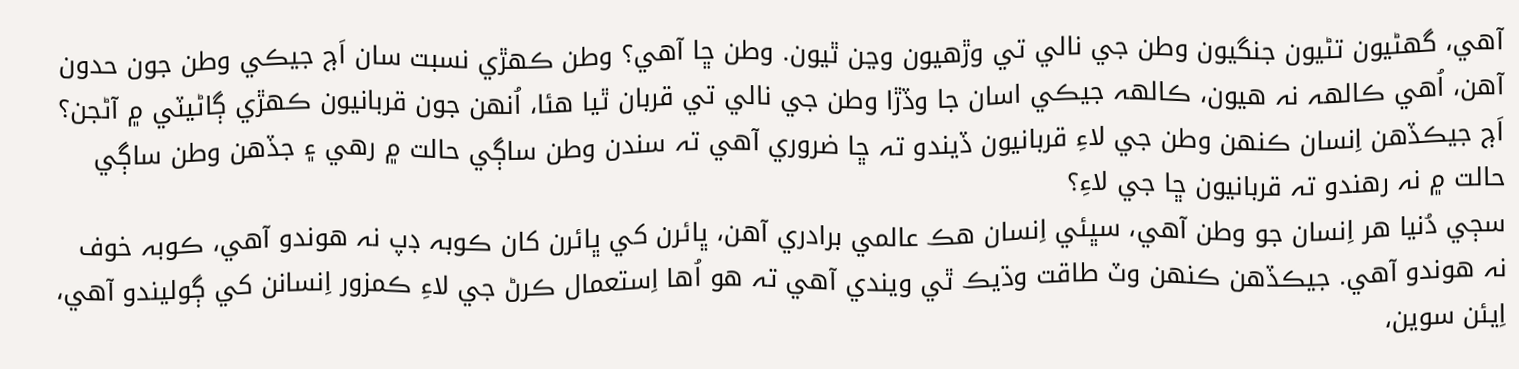آهي، گهڻيون تڻيون جنگيون وطن جي نالي تي وڙهيون وڃن ٿيون. وطن ڇا آهي؟ وطن ڪھڙي نسبت سان اَڄ جيڪي وطن جون حدون آهن، اُهي ڪالھہ نہ هيون، ڪالھہ جيڪي اسان جا وڏڙا وطن جي نالي تي قربان ٿيا هئا، اُنھن جون قربانيون ڪھڙي ڳاڻيٽي ۾ آڻجن؟ اَڄ جيڪڏهن اِنسان ڪنھن وطن جي لاءِ قربانيون ڏيندو تہ ڇا ضروري آهي تہ سندن وطن ساڳي حالت ۾ رهي ۽ جڏهن وطن ساڳي حالت ۾ نہ رهندو تہ قربانيون ڇا جي لاءِ؟
سڄي دُنيا هر اِنسان جو وطن آهي، سڀئي اِنسان هڪ عالمي برادري آهن، ڀائرن کي ڀائرن کان ڪوبہ ڊپ نہ هوندو آهي، ڪوبہ خوف نہ هوندو آهي. جيڪڏهن ڪنھن وٽ طاقت وڌيڪ ٿي ويندي آهي تہ هو اُها اِستعمال ڪرڻ جي لاءِ ڪمزور اِنسانن کي ڳوليندو آهي، اِيئن سوين،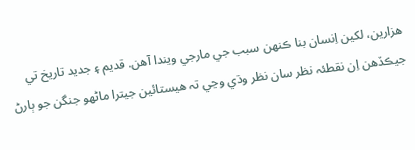هزارين، لکين اِنسان بنا ڪنھن سبب جي مارجي ويندا آهن. قديم ۽ جديد تاريخ تي جيڪڏهن اِن نقطئہ نظر سان نظر وڌي وڃي تہ هيستائين جيترا ماڻھو جنگن جو ٻارڻ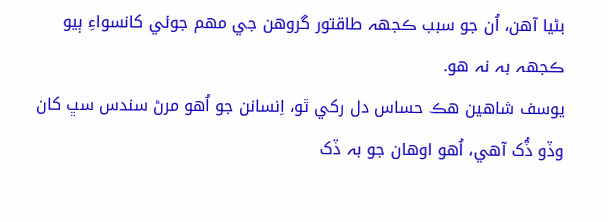بڻيا آهن، اُن جو سبب ڪجهہ طاقتور گروهن جي مھم جوئي کانسواءِ ٻيو ڪجهہ بہ نہ هو.
يوسف شاهين هڪ حساس دل رکي ٿو، اِنسانن جو اُهو مرڻ سندس سڀ کان وڏو ڏُک آهي، اُهو اوهان جو بہ ڏک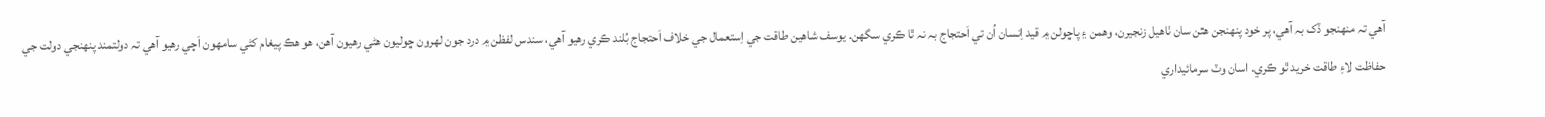آهي تہ منھنجو ڏک بہ آهي، پر خود پنھنجن هٿن سان ٺاهيل زنجيرن، وهمن ۽ پاڇولن ۾ قيد اِنسان اُن تي اَحتجاج بہ نہ ٿا ڪري سگهن. يوسف شاهين طاقت جي اِستعمال جي خلاف اَحتجاج بُلند ڪري رهيو آهي، سندس لفظن ۾ درد جون لھرون ڇوليون هڻي رهيون آهن، هو هڪ پيغام کڻي سامھون اَچي رهيو آهي تہ دولتمند پنھنجي دولت جي حفاظت لاءِ طاقت خريد ٿو ڪري. اسان وٽ سرمائيداري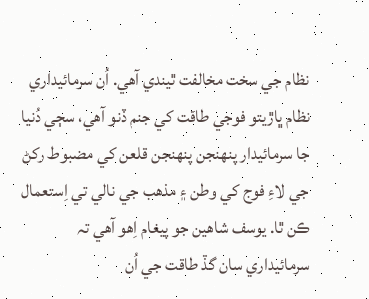نظام جي سخت مخالفت ٿيندي آهي. اُن سرمائيداري نظام ڀاڙيتو فوجي طاقت کي جنم ڏنو آهي، سڄي دُنيا جا سرمائيدار پنھنجن پنھنجن قلعن کي مضبوط رکڻ جي لاءِ فوج کي وطن ۽ مذهب جي نالي تي اِستعمال ڪن ٿا. يوسف شاهين جو پيغام اِهو آهي تہ سرمائيداري سان گڏ طاقت جي اُن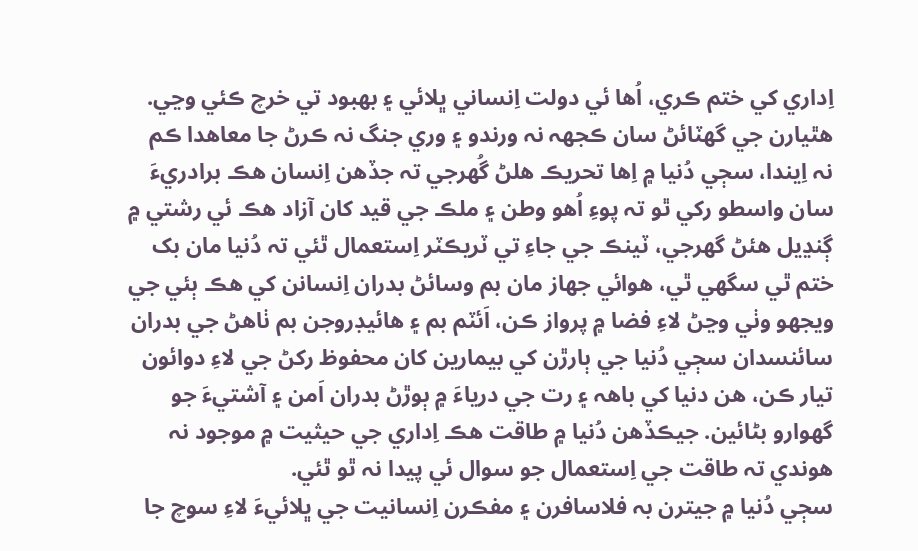اِداري کي ختم ڪري، اُها ئي دولت اِنساني ڀلائي ۽ بھبود تي خرچ ڪئي وڃي. هٿيارن جي گهٽائڻ سان ڪجهہ نہ ورندو ۽ وري جنگ نہ ڪرڻ جا معاهدا ڪم نہ اِيندا، سڄي دُنيا ۾ اِها تحريڪ هلڻ گُهرجي تہ جڏهن اِنسان هڪ برادريءَ سان واسطو رکي ٿو تہ پوءِ اُهو وطن ۽ ملڪ جي قيد کان آزاد هڪ ئي رشتي ۾ ڳنڍيل هئڻ گهرجي، ٽينڪ جي جاءِ تي ٽريڪٽر اِستعمال ٿئي تہ دُنيا مان بک ختم ٿي سگهي ٿي، هوائي جھاز مان بم وسائڻ بدران اِنسانن کي هڪ ٻئي جي ويجهو وٺي وڃڻ لاءِ فضا ۾ پرواز ڪن، اَئٽم بم ۽ هائيڊروجن بم ٺاهڻ جي بدران سائنسدان سڄي دُنيا جي ٻارڙن کي بيمارين کان محفوظ رکڻ جي لاءِ دوائون تيار ڪن، هن دنيا کي باھہ ۽ رت جي درياءَ ۾ ٻوڙڻ بدران اَمن ۽ آشتيءَ جو گهوارو بڻائين. جيڪڏهن دُنيا ۾ طاقت هڪ اِداري جي حيثيت ۾ موجود نہ هوندي تہ طاقت جي اِستعمال جو سوال ئي پيدا نہ ٿو ٿئي.
سڄي دُنيا ۾ جيترن بہ فلاسافرن ۽ مفڪرن اِنسانيت جي ڀلائيءَ لاءِ سوچ جا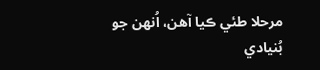مرحلا طئي ڪيا آهن، اُنھن جو بُنيادي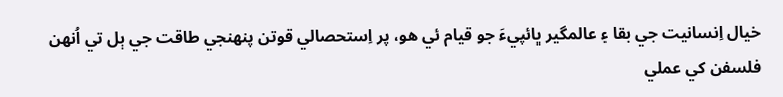خيال اِنسانيت جي بقا ۽ عالمگير ڀائپيءَ جو قيام ئي هو، پر اِستحصالي قوتن پنھنجي طاقت جي ٻل تي اُنھن فلسفن کي عملي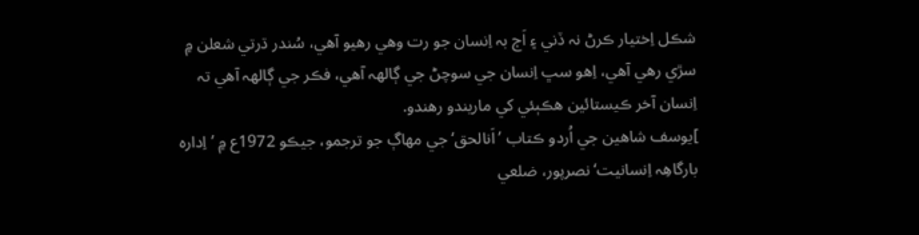شڪل اِختيار ڪرڻ نہ ڏني ۽ اَڄ بہ اِنسان جو رت وهي رهيو آهي، سُندر ڌرتي شعلن ۾ سڙي رهي آهي، اِهو سڀ اِنسان جي سوچڻ جي ڳالھہ آهي، فڪر جي ڳالھہ آهي تہ اِنسان آخر ڪيستائين هڪٻئي کي ماريندو رهندو.
]يوسف شاهين جي اُردو ڪتاب ’اَنالحق‘ جي مھاڳ جو ترجمو، جيڪو 1972ع ۾ ’اِداره بارگاهِہ اِنسانيت‘ نصرپور، ضلعي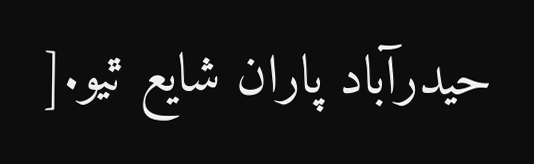حيدرآباد پاران شايع ٿيو.[